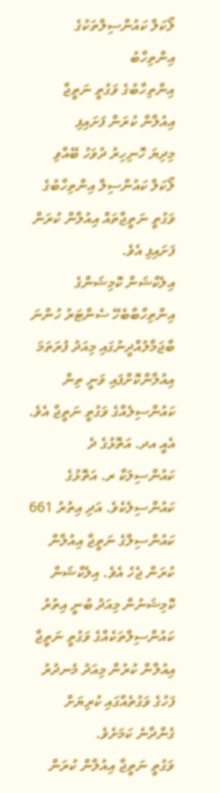ލޯކަލް ކައުންސިލްތަކުގެ އިންތިހާބު
އިންތިހާބުގެ ވަގުތީ ނަތީޖާ އިއުލާން ކުރަން ފަށައިފި
މިދިޔަ ހޮނިހިރު ދުވަހު ބޭއްވި ލޯކަލް ކައުންސިލް އިންތިހާބުގެ ވަގުތީ ނަތީޖާތައް އިއުލާން ކުރަން ފަށައިފި އެވެ.
އިލެކްޝަން ކޮމިޝަންގެ އިންތިހާބާބެހޭ ސެންޓަރު ހުންނަ ބާޖަމާލުއްދީނުގައި މިއަދު ފުރަތަމަ އިއުލާންކޮށްފައި ވަނީ ތިން ކައުންސިލެއްގެ ވަގުތީ ނަތީޖާ އެވެ. އެއީ އދ. އަތޮޅުގެ ދެ ކައުންސިލަކާ ރ. އަތޮޅުގެ ކައުންސިލެކެވެ. އަދި އިތުރު 661 ކައުންސިލްގެ ނަތީޖާ އިއުލާން ކުރަން ޖެހެ އެވެ. އިލެކްޝަން ކޮމިޝަނުން މިއަދު ބުނީ އިތުރު ކައުންސިލްތަކެއްގެ ވަގުތީ ނަތީޖާ އިއުލާން ކުރުން މިއަދު މެނދުރު ފަހުގެ ވަގުތެއްގައި ކުރިޔަށް ގެންދާނެ ކަމަށެވެ.
ވަގުތީ ނަތީޖާ އިއުލާން ކުރަން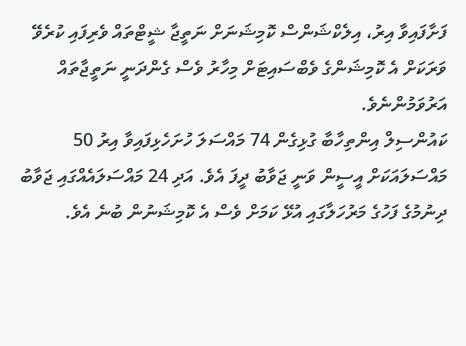ފަށާފައިވާ އިރު، އިލެކްޝަންސް ކޮމިޝަނަށް ނަތީޖާ ޝީޓްތައް ވެރިފައި ކުރެވޭ ވަރަކަށް އެ ކޮމިޝަންގެ ވެބްސައިޓަށް މިހާރު ވެސް ގެންދަނީ ނަތީޖާތައް އަރުވަމުންނެވެ.
ކައުންސިލް އިންތިހާބާ ގުޅިގެން 74 މައްސަލަ ހުށަހެޅިފައިވާ އިރު 50 މައްސަލައަކަށް އީސީން ވަނީ ޖަވާބު ދީފަ އެވެ. އަދި 24 މައްސަލައެއްގައި ޖަވާބު ދިނުމުގެ ފަހުގެ މަރުހަލާގައި އުޅޭ ކަމަށް ވެސް އެ ކޮމިޝަނުން ބުނެ އެވެ.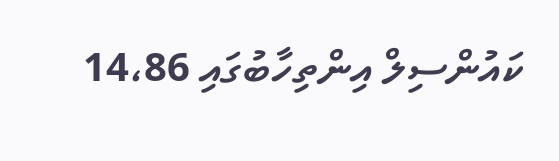ކައުންސިލް އިންތިހާބުގައި 14،86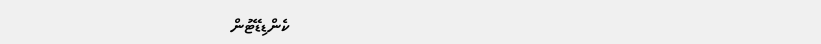ކެންޑިޑޭޓުން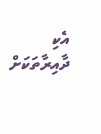އެކި ދާއިރާތަކަށް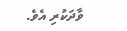ވާދަކުރި އެވެ.